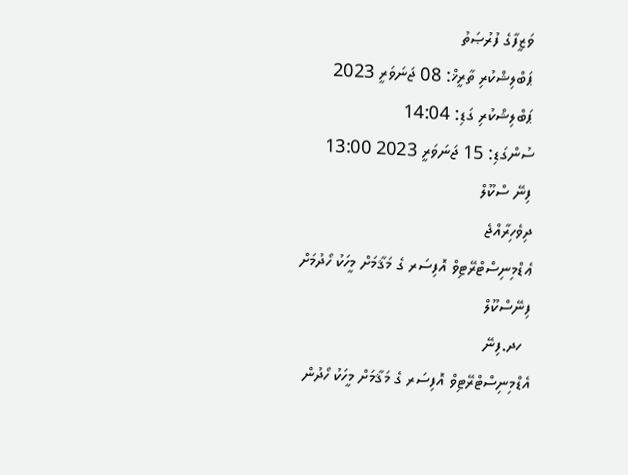ވަޒީފާގެ ފުރުޞަތު
ޕަބްލިޝްކުރި ތާރީޚް: 08 ޖަނަވަރީ 2023
ޕަބްލިޝްކުރި ގަޑި: 14:04
ސުންގަޑި: 15 ޖަނަވަރީ 2023 13:00
ފިނޭ ސްކޫލް
ދިވެހިރާއްޖެ
ޢެޑްމިނިސްޓްރޭޓިވް އޮފިސަރ ގެ މަޤާމަށް މީހަކު ހޯދުމަށް
ފިނޭސްކޫލް
  ހދ.ފިނޭ
އެޑްމިނިސްޓްރޭޓިވް އޮފިސަރ ގެ މަޤާމަށް މީހަކު ހޯދުން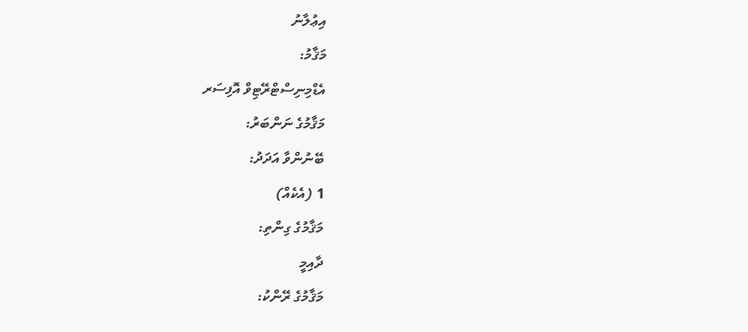އިޢުލާނު
މަޤާމު:
އެޑްމިނިސްޓްރޭޓިވް އޮފިސަރ
މަޤާމުގެ ނަންބަރު:
ބޭނުންވާ އަދަދު:
1 (އެކެއް)
މަޤާމުގެ ގިންތި:
ދާއިމީ
މަޤާމުގެ ރޭންކު: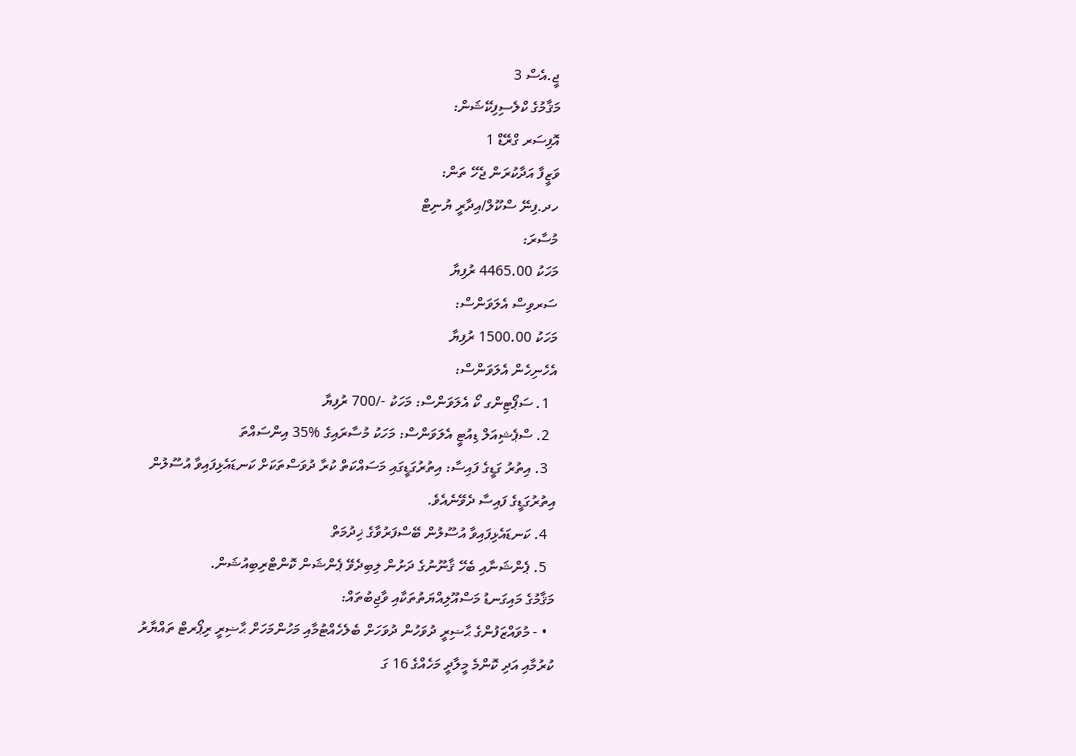ޖީ.އެސް 3
މަޤާމުގެ ކްލެސިފިކޭޝަން:
އޮފިސަރ ގްރޭޑް 1
ވަޒީފާ އަދާކުރަން ޖެހޭ ތަން:
ހދ.ފިނޭ ސްކޫލް/އިދާރީ ޔުނިޓް
މުސާރަ:
މަހަކު 4465.00 ރުފިޔާ
ސަރވިސް އެލަވަންސް:
މަހަކު 1500.00 ރުފިޔާ
އެހެނިހެން އެލަވަންސް:
  1. ސަޕޯޓިންގ ކޯ އެލަވަންސް: މަހަކު -/700 ރުފިޔާ
  2. ސްޕެޝިއަލް ޑިއުޓީ އެލަވަންސް: މަހަކު މުސާރައިގެ %35 އިންސައްތަ
  3. އިތުރު ގަޑީގެ ފައިސާ: އިތުރުގަޑީގައި މަސައްކަތް ކުރާ ދުވަސްތަކަށް ކަނޑައެޅިފައިވާ އުސޫލުން އިތުރުގަޑީގެ ފައިސާ ދެވޭނެއެވެ.
  4. ކަނޑައެޅިފައިވާ އުސޫލުން ބޭސްފަރުވާގެ ޚިދުމަތް
  5. ޕެންޝަނާއި ބެހޭ ޤާނޫނުގެ ދަށުން ލިބިދެވޭ ޕެންޝަން ކޮންޓްރިބިއުޝަން.
މަޤާމުގެ މައިގަނޑު މަސްއޫލިއްޔަތުތަކާއި ވާޖިބުތައް:
  • - މުވައްޒަފުންގެ ޙާޟިރީ ދުވަހުން ދުވަހަށް ބެލެހެއްޓުމާއި މަހުންމަހަށް ޙާޟިރީ ރިޕޯރޓް ތައްޔާރު ކުރުމާއި އަދި ކޮންމެ މީލާދީ މަހެއްގެ 16 ގަ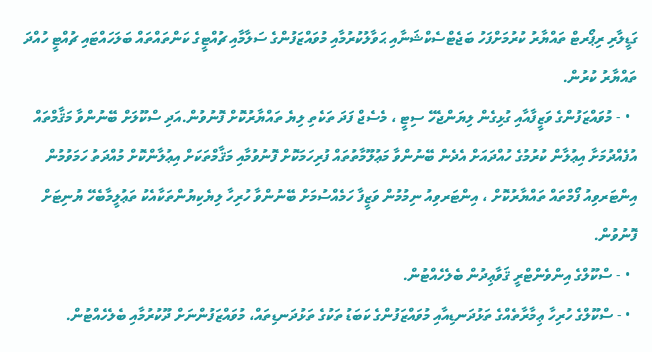ގަޑީލާރި ރިޕޯރޓް ތައްޔާރު ކުރުމަށްފަހު ބަޖެޓްސެކްޝަނާއި ޙަވާލުކުރުމާއި މުވައްޒަފުންގެ ސަލާމާއި ޗުއްޓީގެ ކަންތައްތައް ބަލަހައްޓައި ޗުއްޓީ ހުއްދަ ތައްޔާރު ކުރުން.
  • - މުވައްޒަފުންގެ ވަޒީފާއާއި ގުޅިގެން ލިޔަންޖެހޭ ސިޓީ ، މެސެޖް ފަދަ ތަކެތި ލިޔެ ތައްޔާރުކޮށް ފޮނުވުން.އަދި ސްކޫލަށް ބޭނުންވާ މަޤާމްތައް އުފެއްދުމަށާ އިޢުލާން ކުރުމުގެ ހުއްދައަށް އެދެން ބޭނުންވާ މަޢުލޫމާތުތައް ފުރިހަމަކޮށް ފޮނުވުމާއި މަޤާމްތަކަށް އިޢުލާންކޮށް މުއްދަތު ހަމަވުމުން އިންޓަރވިއު ފޯމްތައް ތައްޔާރުކޮށް ، އިންޓަރވިއު ނިމުމުން ވަޒީފާ ހަމެއްސުމަށް ބޭނުންވާ ހުރިހާ ލިޔެކިޔުންތަކާއެކު ތަޢުލީމާބެހޭ ޔުނިޓަށް ފޮނުވުން.
  • - ސްކޫލްގެ އިންވެންޓްރީ ޤަވާޢިދުން ބެލެހެއްޓުން.
  • - ސްކޫލްގެ ހުރިހާ ޢިމާރާތެއްގެ ތަޅުދަނޑިއާއި މުވައްޒަފުންގެ ކަބަޑު ތަކުގެ ތަޅުދަނޑިތައް، މުވައްޒަފުންނަށް ދޫކުރުމާއި ބެލެހެއްޓުން.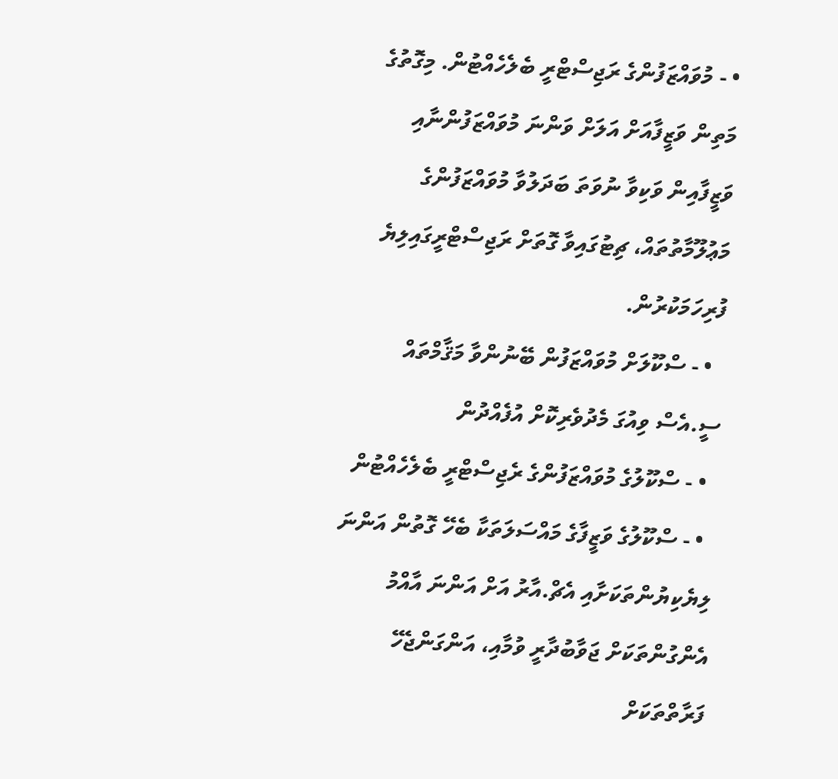• - މުވައްޒަފުންގެ ރަޖިސްޓްރީ ބެލެހެއްޓުން. މިގޮތުގެ މަތިން ވަޒީފާއަށް އަލަށް ވަންނަ މުވައްޒަފުންނާއި ވަޒީފާއިން ވަކިވާ ނުވަތަ ބަދަލުވާ މުވައްޒަފުންގެ މަޢުލޫމާތުތައް، ޗިޓުގައިވާ ގޮތަށް ރަޖިސްޓްރީގައިލިޔެ ފުރިހަމަކުރުން.
  • - ސްކޫލަށް މުވައްޒަފުން ބޭނުންވާ މަޤާމްތައް ސީ.އެސް ވިއުގަ މެދުވެރިކޮށް އުފެއްދުން
  • - ސްކޫލުގެ މުވައްޒަފުންގެ ރެޖިސްޓްރީ ބެލެހެއްޓުން
  • - ސްކޫލުގެ ވަޒީފާގެ މައްސަލަތަކާ ބެހޭ ގޮތުން އަންނަ ލިޔެކިޔުންތަކަށާއި އެޗް.އާރު އަށް އަންނަ އާއްމު އެންގުންތަކަށް ޖަވާބުދާރީ ވުމާއި، އަންގަންޖެހޭ ފަރާތްތަކަށް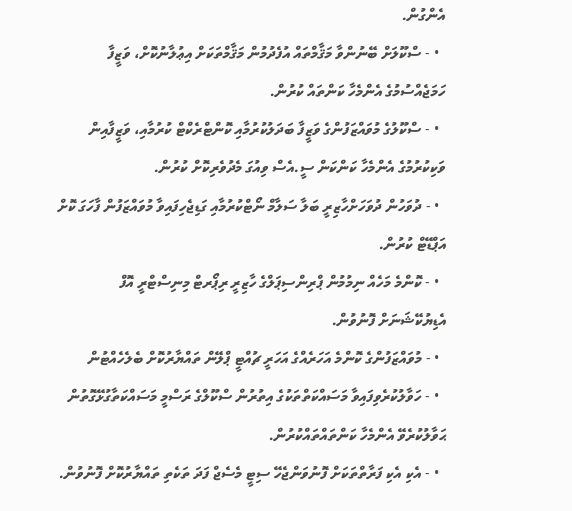އެންގުން.
  • - ސްކޫލަށް ބޭނުންވާ މަޤާމްތައް އުފެދުމުން މަޤާމްތަކަށް އިޢުލާނުކޮށް، ވަޒީފާ ހަމަޖެއްސުމުގެ އެންމެހާ ކަންތައް ކުރުން.
  • - ސްކޫލުގެ މުވައްޒަފުންގެ ވަޒީފާ ބަދަލުކުރުމާއި ކޮންޓްރެކްޓް ކުރުމާއި، ވަޒީފާއިން ވަކިކުރުމުގެ އެންމެހާ ކަންކަން ސީ.އެސް ވިއުގަ މެދުވެރިކޮށް ކުރުން.
  • - ދުވަހުން ދުވަހަށްހާޒިރީ ބަލާ ސަލާމް ނޯޓްކުރުމާއި ގަޑިޖެހިފައިވާ މުވައްޒަފުން ފާހަގަ ކޮށް އަޕްޑޭޓް ކުރުން.
  • - ކޮންމެ މަހެއް ނިމުމުން ޕްރިންސިޕަލްގެ ހާޒިރީ ރިޕޯރޓް މިނިސްޓްރީ އޮފް އެޑިޔުކޭޝަނަށް ފޮނުވުން.
  • - މުވައްޒަފުންގެ ކޮންމެ އަހަރެއްގެ އަހަރީ ޗުއްޓީ ޕްލޭން ތައްޔާރުކޮށް ބެލެހެއްޓުން
  • - ހަވާލުކުރެވިފައިވާ މަސައްކަތްތަކުގެ އިތުރުން ސްކޫލްގެ ރަސްމީ މަސައްކަތާގުޅޭގޮތުން ޙަވާލުކުރެވޭ އެންމެހާ ކަންތައްތައްކުރުން.
  • - އެކި އެކި ފަރާތްތަކަށް ފޮނުވަންޖެހޭ ސިޓީ މެސެޖް ފަދަ ތަކެތި ތައްޔާރުކޮށް ފޮނުވުން.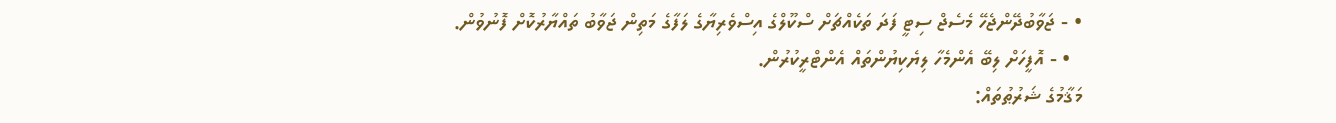• - ޖަވާބުދޭންޖެހޭ މެސެޖް ސިޓީ ފަދަ ތަކެއްޗަށް ސްކޫލްގެ އިސްވެރިޔާގެ ލަފާގެ މަތިން ޖަވާބު ތައްޔާރުކޮށް ފޮނުވުން.
  • - އޮފީހަށް ލިބޭ އެންމެހާ ލިޔެކިޔުންތައް އެންޓްރީކުރުން.
މަޤާމުގެ ޝަރުޠުތައް: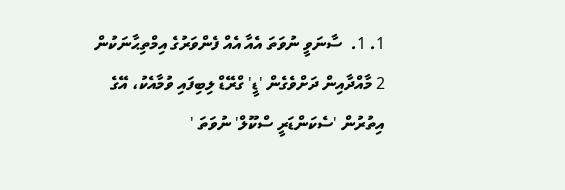1. 1.  ސާނަވީ ނުވަތަ އެއާ އެއް ފެންވަރުގެ އިމްތިޙާނަކުން 2 މާއްދާއިން ދަށްވެގެން 'ޑީ' ގްރޭޑް ލިބިފައި ވުމާއެކު، އޭގެ އިތުރުން 'ސެކަންޑަރީ ސްކޫލް' ނުވަތަ '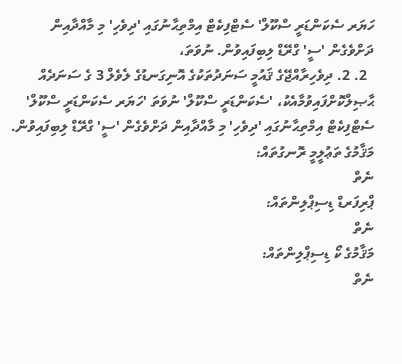ހަޔަރ ސެކަންޑަރީ ސްކޫލް' ސެޓްފިކެޓް އިމްތިޙާނުގައި 'ދިވެހި' މި މާއްދާއިން ދަށްވެގެން 'ސީ' ގްރޭޑް ލިބިފައިވުން. ނުވަތަ،
  2. 2. ދިވެހިރާއްޖޭގެ ޤައުމީ ސަނަދުތަކުގެ އޮނިގަނޑުގެ ލެވެލް 3 ގެ ސަނަދެއް ޙާޞިލްކޮށްފައިވުމާއެކު، 'ސެކަންޑަރީ ސްކޫލް' ނުވަތަ 'ހަޔަރ ސެކަންޑަރީ ސްކޫލް' ސެޓްފިކެޓް އިމްތިޙާނުގައި 'ދިވެހި' މި މާއްދާއިން ދަށްވެގެން 'ސީ' ގްރޭޑް ލިބިފައިވުން.
މަޤާމުގެ ތަޢުލީމީ ރޮނގުތައް:
ނެތް
ޕްރިފަރޑް ޑިސިޕްލިންތައް:
ނެތް
މަޤާމުގެ ކޯ ޑިސިޕްލިންތައް:
ނެތް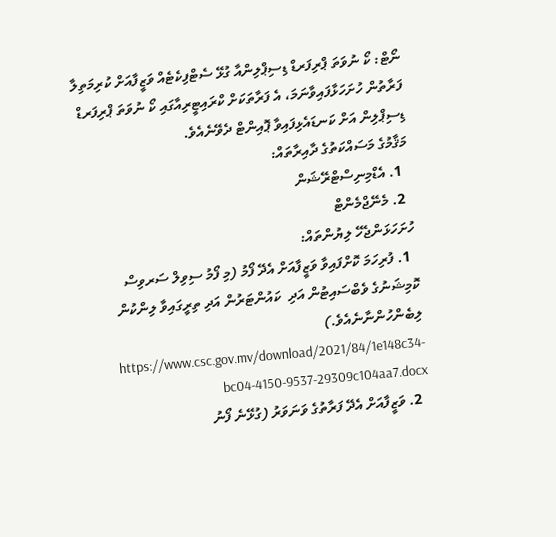ނޯޓް: ކޯ ނުވަތަ ޕްރިފަރޑް ޑިސިޕްލިންއާ ގުޅޭ ސެޓްފިކެޓެއް ވަޒީފާއަށް ކުރިމަތިލާ ފަރާތުން ހުށަހަޅާފައިވާނަމަ، އެ ފަރާތަކަށް ކްރައިޓީރިއާގައި ކޯ ނުވަތަ ޕްރިފަރޑް ޑިސިޕްލިން އަށް ކަނޑައެޅިފައިވާ ޕޮއިންޓް ދެވޭނެއެވެ.
މަޤާމުގެ މަސައްކަތުގެ ދާއިރާތައް:
  1. އެޑްމިނިސްޓްރޭޝަން
  2. މެނޭޖްމެންޓް
ހުށަހަޅަންޖެހޭ ލިޔުންތައް:
  1. ފުރިހަމަ ކޮށްފައިވާ ވަޒީފާއަށް އެދޭ ފޯމު (މި ފޯމު ސިވިލް ސަރވިސް ކޮމިޝަނުގެ ވެބްސައިޓުން އަދި  ކައުންޓަރުން އަދި ތިރީގައިވާ ލިންކުން ލިބެންހުންނާނެއެވެ.)  https://www.csc.gov.mv/download/2021/84/1e148c34-bc04-4150-9537-29309c104aa7.docx
  2. ވަޒީފާއަށް އެދޭ ފަރާތުގެ ވަނަވަރު (ގުޅޭނެ ފޯނު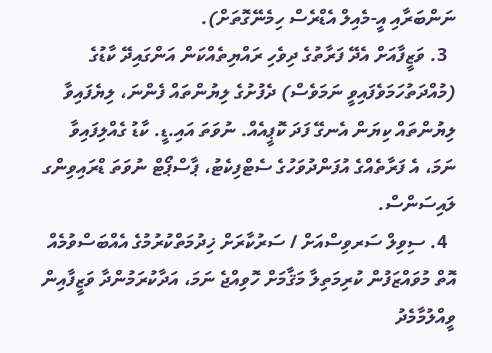ނަންބަރާއި އީ-މެއިލް އެޑްރެސް ހިމެނޭގޮތަށް).
  3. ވަޒީފާއަށް އެދޭ ފަރާތުގެ ދިވެހި ރައްޔިތެއްކަން އަންގައިދޭ ކާޑުގެ (މުއްދަތުހަމަވެފައިވީ ނަމަވެސް) ދެފުށުގެ ލިޔުންތައް ފެންނަ، ލިޔެފައިވާ ލިޔުންތައް ކިޔަން އެނގޭ ފަދަ ކޮޕީއެއް. ނުވަތަ އައި.ޑީ. ކާޑު ގެއްލިފައިވާ ނަމަ، އެ ފަރާތެއްގެ އުފަންދުވަހުގެ ސެޓްފިކެޓު، ޕާސްޕޯޓް ނުވަތަ ޑްރައިވިންގ ލައިސަންސް.
  4. ސިވިލް ސަރވިސްއަށް / ސަރުކާރަށް ޚިދުމަތްކުރުމުގެ އެއްބަސްވުމެއް އޮތް މުވައްޒަފުން ކުރިމަތިލާ މަޤާމަށް ހޮވިއްޖެ ނަމަ، އަދާކުރަމުންދާ ވަޒީފާއިން ވީއްލުމާމެދު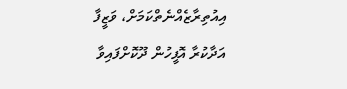އިއުތިރާޒެއްނެތްކަމަށް، ވަޒީފާ އަދާކުރާ އޮފީހުން ދޫކޮށްފައިވާ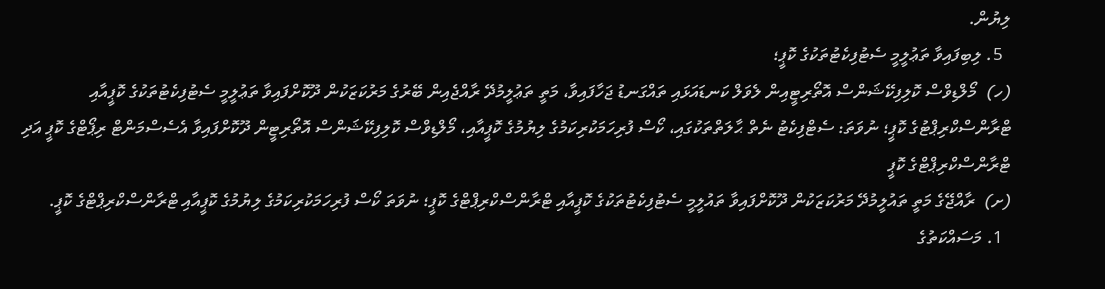ލިޔުން.
  5. ލިބިފައިވާ ތަޢުލީމީ ސެޓުފިކެޓުތަކުގެ ކޮޕީ؛
(ހ)  މޯލްޑިވްސް ކޮލިފިކޭޝަންސް އޮތޯރިޓީއިން ލެވަލް ކަނޑައަޅައި ތައްގަނޑު ޖަހާފައިވާ، މަތީ ތަޢުލީމުދޭ ރާއްޖެއިން ބޭރުގެ މަރުކަޒަކުން ދޫކޮށްފައިވާ ތަޢުލީމީ ސެޓުފިކެޓުތަކުގެ ކޮޕީއާއި ޓްރާންސްކްރިޕްޓުގެ ކޮޕީ؛ ނުވަތަ: ސެޓްފިކެޓު ނެތް ޙާލަތްތަކުގައި، ކޯސް ފުރިހަމަކުރިކަމުގެ ލިޔުމުގެ ކޮޕީއާއި، މޯލްޑިވްސް ކޮލިފިކޭޝަންސް އޮތޯރިޓީން ދޫކޮށްފައިވާ އެސެސްމަންޓް ރިޕޯޓްގެ ކޮޕީ އަދި ޓްރާންސްކްރިޕްޓްގެ ކޮޕީ
(ށ)  ރާއްޖޭގެ މަތީ ތައުލީމުދޭ މަރުކަޒަކުން ދޫކޮށްފައިވާ ތައުލީމީ ސެޓުފިކެޓުތަކުގެ ކޮޕީއާއި ޓްރާންސްކްރިޕްޓްގެ ކޮޕީ؛ ނުވަތަ ކޯސް ފުރިހަމަކުރިކަމުގެ ލިޔުމުގެ ކޮޕީއާއި ޓްރާންސްކްރިޕްޓްގެ ކޮޕީ.
  1. މަސައްކަތުގެ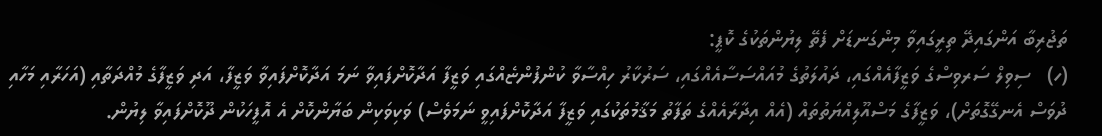ތަޖުރިބާ އަންގައިދޭ ތިރީގައިވާ މިންގަނޑަށް ފެތޭ ލިޔުންތަކުގެ ކޮޕީ:
(ހ)   ސިވިލް ސަރވިސްގެ ވަޒީފާއެއްގައި، ދައުލަތުގެ މުއައްސަސާއެއްގައި، ސަރުކާރު ހިއްސާވާ ކުންފުންޏެއްގައި ވަޒީފާ އަދާކޮށްފައިވާ ނަމަ އަދާކޮށްފައިވާ ވަޒީފާ، އަދި ވަޒީފާގެ މުއްދަތާއި (އަހަރާއި މަހާއި ދުވަސް އެނގޭގޮތަށް)، ވަޒީފާގެ މަސްއޫލިއްޔަތުތައް (އެއް އިދާރާއެއްގެ ތަފާތު މަޤާމުތަކުގައި ވަޒީފާ އަދާކޮށްފައިވީ ނަމަވެސް) ވަކިވަކިން ބަޔާންކޮށް އެ އޮފީހަކުން ދޫކޮށްފައިވާ ލިޔުން.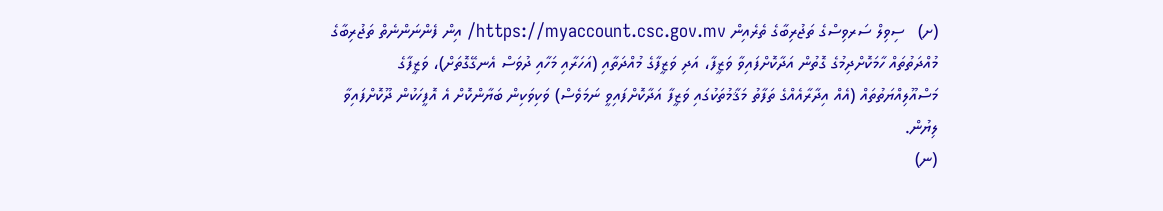(ށ)   ސިވިލް ސަރވިސްގެ ތަޖުރިބާގެ ތެރެއިން https://myaccount.csc.gov.mv/ އިން ފެންނަންނެތް ތަޖުރިބާގެ މުއްދަތުތައް ހާމަކޮށްދިމުގެ ގޮތުން އަދާކޮށްފައިވާ ވަޒީފާ، އަދި ވަޒީފާގެ މުއްދަތާއި (އަހަރާއި މަހާއި ދުވަސް އެނގޭގޮތަށް)، ވަޒީފާގެ މަސްއޫލިއްޔަތުތައް (އެއް އިދާރާއެއްގެ ތަފާތު މަޤާމުތަކުގައި ވަޒީފާ އަދާކޮށްފައިވީ ނަމަވެސް) ވަކިވަކިން ބަޔާންކޮށް އެ އޮފީހަކުން ދޫކޮށްފައިވާ ލިޔުން.
(ނ)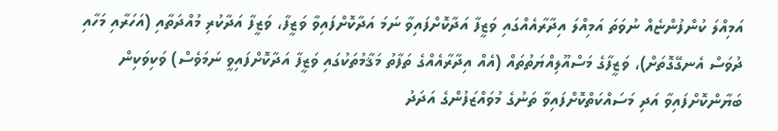އަމިއްލަ ކުންފުންޏެއް ނުވަތަ އަމިއްލަ އިދާރާއެއްގައި ވަޒީފާ އަދާކޮށްފައިވާ ނަމަ އަދާކޮށްފައިވާ ވަޒީފާ، ވަޒީފާ އަދާކުރި މުއްދަތާއި (އަހަރާއި މަހާއި ދުވަސް އެނގޭގޮތަށް)، ވަޒީފާގެ މަސްއޫލިއްޔަތުތައް (އެއް އިދާރާއެއްގެ ތަފާތު މަޤާމުތަކުގައި ވަޒީފާ އަދާކޮށްފައިވީ ނަމަވެސް) ވަކިވަކިން ބަޔާންކޮށްފައިވާ އަދި މަސައްކަތްކޮށްފައިވާ ތަނުގެ މުވައްޒަފުންގެ އަދަދު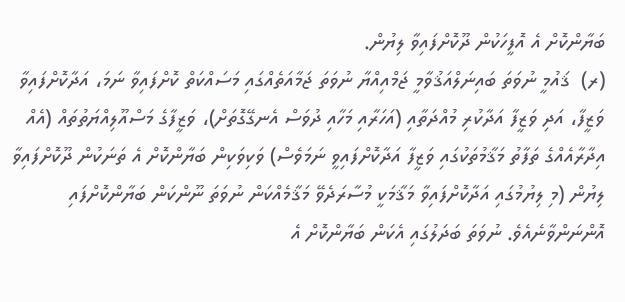ބަޔާންކޮށް އެ އޮފީހަކުން ދޫކޮށްފައިވާ ލިޔުން.
(ރ)  ޤައުމީ ނުވަތަ ބައިނަލްއަޤުވާމީ ޖަމްއިއްޔާ ނުވަތަ ޖަމާއަތެއްގައި މަސައްކަތް ކޮށްފައިވާ ނަމަ، އަދާކޮށްފައިވާ ވަޒީފާ، އަދި ވަޒީފާ އަދާކުރި މުއްދަތާއި (އަހަރާއި މަހާއި ދުވަސް އެނގޭގޮތަށް)، ވަޒީފާގެ މަސްއޫލިއްޔަތުތައް (އެއް އިދާރާއެއްގެ ތަފާތު މަޤާމުތަކުގައި ވަޒީފާ އަދާކޮށްފައިވީ ނަމަވެސް) ވަކިވަކިން ބަޔާންކޮށް އެ ތަނަކުން ދޫކޮށްފައިވާ ލިޔުން (މި ލިޔުމުގައި އަދާކޮށްފައިވާ މަޤާމަކީ މުސާރަދެވޭ މަޤާމެއްކަން ނުވަތަ ނޫންކަން ބަޔާންކޮށްފައި އޮންނަންވާނެއެވެ. ނުވަތަ ބަދަލުގައި އެކަން ބަޔާންކޮށް އެ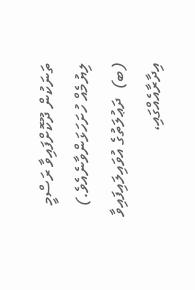ތަނަކުން ދޫކޮށްފައިވާ ރަސްމީ ލިޔުމެއް ހުށަހަޅަންވާނެއެވެ.)
(ބ)  ދަޢުލަތުގެ އުވައިލައިފައިވާ އިދާރާއެއްގައި،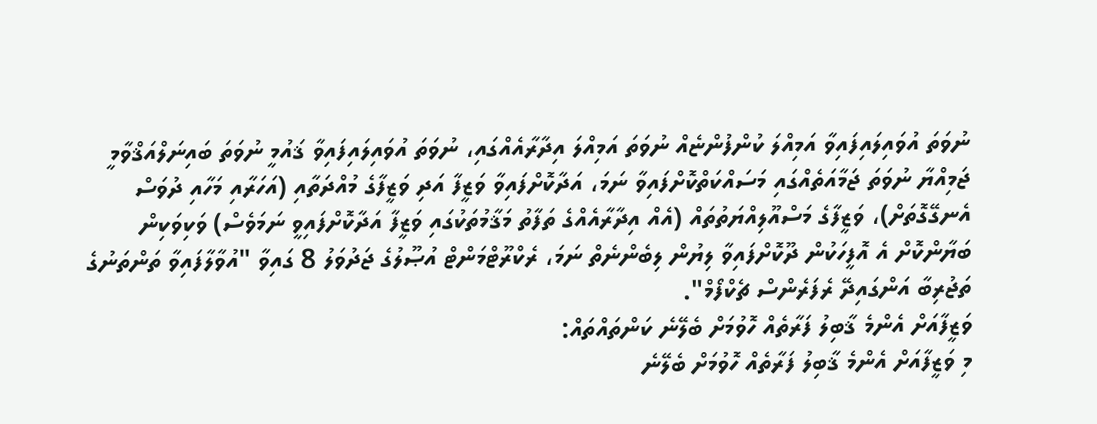ނުވަތަ އުވައިލައިފައިވާ އަމިއްލަ ކުންފުންޏެއް ނުވަތަ އަމިއްލަ އިދާރާއެއްގައި، ނުވަތަ އުވައިލައިފައިވާ ޤައުމީ ނުވަތަ ބައިނަލްއަޤްވާމީ ޖަމިއްޔާ ނުވަތަ ޖަމާއަތެއްގައި މަސައްކަތްކޮށްފައިވާ ނަމަ، އަދާކޮށްފައިވާ ވަޒީފާ އަދި ވަޒީފާގެ މުއްދަތާއި (އަހަރާއި މަހާއި ދުވަސް އެނގޭގޮތަށް)، ވަޒީފާގެ މަސްއޫލިއްޔަތުތައް (އެއް އިދާރާއެއްގެ ތަފާތު މަޤާމުތަކުގައި ވަޒީފާ އަދާކޮށްފައިވީ ނަމަވެސް) ވަކިވަކިން ބަޔާންކޮށް އެ އޮފީހަކުން ދޫކޮށްފައިވާ ލިޔުން ލިބެންނެތް ނަމަ، ރެކްރޫޓްމަންޓް އުޞޫލުގެ ޖަދުވަލު 8 ގައިވާ "އުވާލާފައިވާ ތަންތަނުގެ ތަޖުރިބާ އަންގައިދޭ ރެފަރެންސް ޗެކްފޯމް".
ވަޒީފާއަށް އެންމެ ޤާބިލު ފަރާތެއް ހޮވުމަށް ބެލޭނެ ކަންތައްތައް:
މި ވަޒީފާއަށް އެންމެ ޤާބިލު ފަރާތެއް ހޮވުމަށް ބެލޭނެ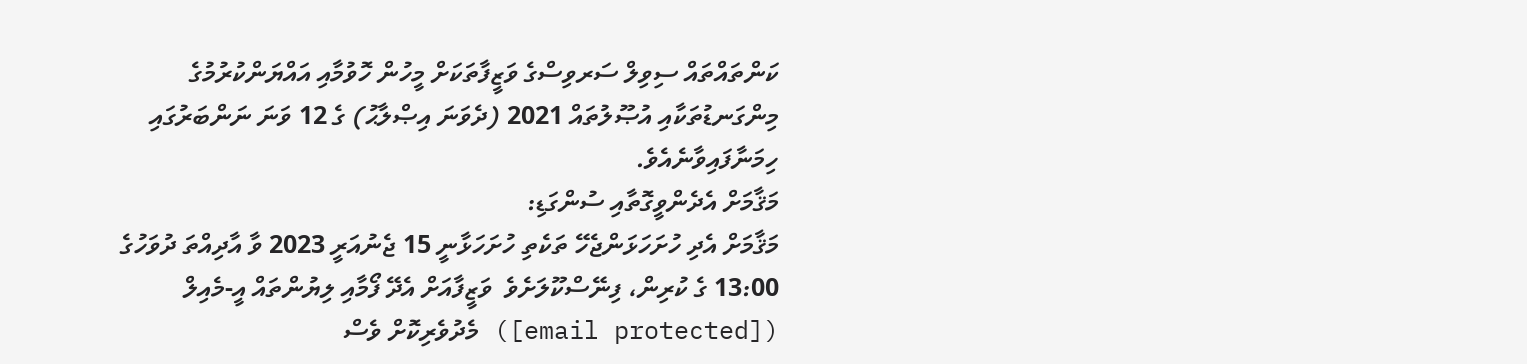ކަންތައްތައް ސިވިލް ސަރވިސްގެ ވަޒީފާތަކަށް މީހުން ހޮވުމާއި އައްޔަންކުރުމުގެ މިންގަނޑުތަކާއި އުޞޫލުތައް 2021 (ދެވަނަ އިޞްލާޙު) ގެ 12 ވަނަ ނަންބަރުގައި ހިމަނާފައިވާނެއެވެ.
މަޤާމަށް އެދެންވީގޮތާއި ސުންގަޑި:
މަޤާމަށް އެދި ހުށަހަޅަންޖެހޭ ތަކެތި ހުށަހަޅާނީ 15 ޖެނުއަރީ 2023 ވާ އާދިއްތަ ދުވަހުގެ 13:00 ގެ ކުރިން، ފިނޭސްކޫލަށެވެ  ވަޒީފާއަށް އެދޭ ފޯމާއި ލިޔުންތައް އީ-މެއިލް ([email protected]) މެދުވެރިކޮށް ވެސް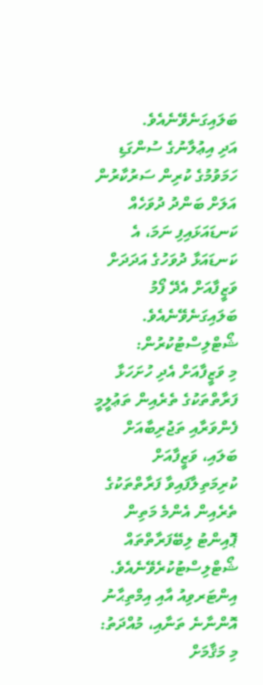ބަލައިގަނެވޭނެއެވެ.
އަދި އިޢުލާނުގެ ސުންގަޑި ހަމަވުމުގެ ކުރިން ސަރުކާރުން އަލަށް ބަންދު ދުވަހެއް ކަނޑައަޅައިފި ނަމަ، އެ ކަނޑައަޅާ ދުވަހުގެ އަދަދަށް ވަޒީފާއަށް އެދޭ ފޯމު ބަލައިގަނެވޭނެއެވެ.
ޝޯޓްލިސްޓުކުރުން:
މި ވަޒީފާއަށް އެދި ހުށަހަޅާ ފަރާތްތަކުގެ ތެރެއިން ތަޢުލީމީ ފެންވަރާއި ތަޖުރިބާއަށް ބަލައި، ވަޒީފާއަށް ކުރިމަތިލާފައިވާ ފަރާތްތަކުގެ ތެރެއިން އެންމެ މަތިން ޕޮއިންޓު ލިބޭފަރާތްތައް ޝޯޓްލިސްޓުކުރެވޭނެއެވެ.
އިންޓަރވިއު އާއި އިމްތިޙާނު އޮންނާނެ ތަނާއި، މުއްދަތު:
މި މަޤާމަށް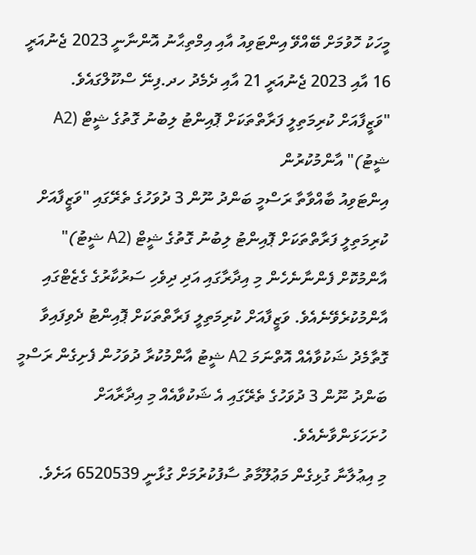މީހަކު ހޮވުމަށް ބޭއްވޭ އިންޓަވިއު އާއި އިމްތިޙާނު އޮންނާނީ 2023 ޖެނުއަރީ 16 އާއި 2023 ޖެނުއަރީ 21 އާއި ދެމެދު ހދ.ފިނޭ ސްކޫލްގައެވެ.
"ވަޒީފާއަށް ކުރިމަތިލީ ފަރާތްތަކަށް ޕޮއިންޓު ލިބުނު ގޮތުގެ ޝީޓް (A2 ޝީޓު)" އާންމުކުރުން
އިންޓަވިއު ބާއްވާތާ ރަސްމީ ބަންދު ނޫން 3 ދުވަހުގެ ތެރޭގައި "ވަޒީފާއަށް ކުރިމަތިލީ ފަރާތްތަކަށް ޕޮއިންޓު ލިބުނު ގޮތުގެ ޝީޓް (A2 ޝީޓު)" އާންމުކޮށް ފެންނާނެހެން މި އިދާރާގައި އަދި ދިވެހި ސަރުކާރުގެ ގެޒެޓްގައި އާންމުކުރެވޭނެއެވެ. ވަޒީފާއަށް ކުރިމަތިލީ ފަރާތްތަކަށް ޕޮއިންޓު ދެވިފައިވާ ގޮތާމެދު ޝަކުވާއެއް އޮތްނަމަ A2 ޝީޓު އާންމުކުރާ ދުވަހުން ފެށިގެން ރަސްމީ ބަންދު ނޫން 3 ދުވަހުގެ ތެރޭގައި އެ ޝަކުވާއެއް މި އިދާރާއަށް ހުށަހަޅަންވާނެއެވެ.
މި އިޢުލާނާ ގުޅިގެން މަޢުލޫމާތު ސާފުކުރުމަށް ގުޅާނީ 6520539 އަށެވެ.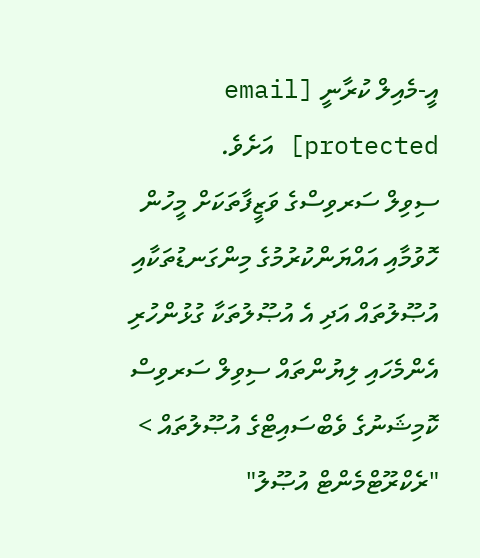އީ-މެއިލް ކުރާނީ [email protected] އަށެވެ.
ސިވިލް ސަރވިސްގެ ވަޒީފާތަކަށް މީހުން ހޮވުމާއި އައްޔަންކުރުމުގެ މިންގަނޑުތަކާއި އުޞޫލުތައް އަދި އެ އުޞޫލުތަކާ ގުޅުންހުރި އެންމެހައި ލިޔުންތައް ސިވިލް ސަރވިސް ކޮމިޝަނުގެ ވެބްސައިޓްގެ އުޞޫލުތައް > "ރެކްރޫޓްމެންޓް އުޞޫލު"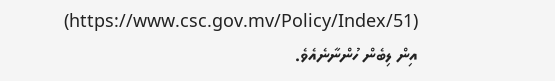(https://www.csc.gov.mv/Policy/Index/51) އިން ލިބެން ހުންނާނެއެވެ.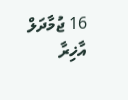16 ޖުމާދަލް އާޚިރާ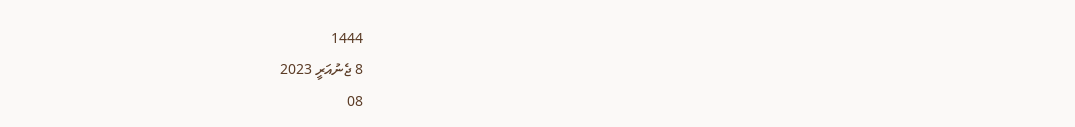1444
8 ޖެނުއަރީ 2023
08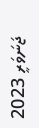ޖަނަވަރީ 2023